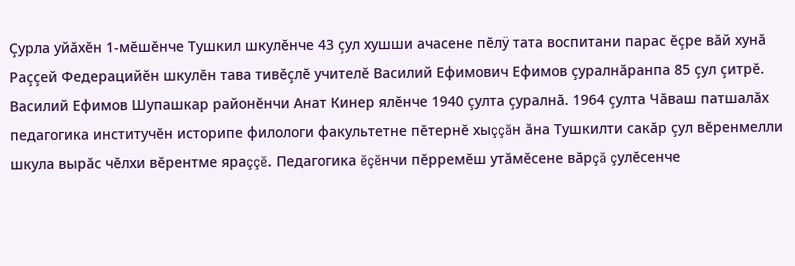Çурла уйăхĕн 1-мĕшĕнче Тушкил шкулĕнче 43 çул хушши ачасене пĕлÿ тата воспитани парас ĕçре вăй хунă Раççей Федерацийĕн шкулĕн тава тивĕçлĕ учителĕ Василий Ефимович Ефимов çуралнăранпа 85 çул çитрĕ.
Василий Ефимов Шупашкар районĕнчи Анат Кинер ялĕнче 1940 çулта çуралнă. 1964 çулта Чăваш патшалăх педагогика институчĕн историпе филологи факультетне пĕтернĕ хыççăн ăна Тушкилти сакăр çул вĕренмелли шкула вырăс чĕлхи вĕрентме яраççĕ. Педагогика ĕçĕнчи пĕрремĕш утăмĕсене вăрçă çулĕсенче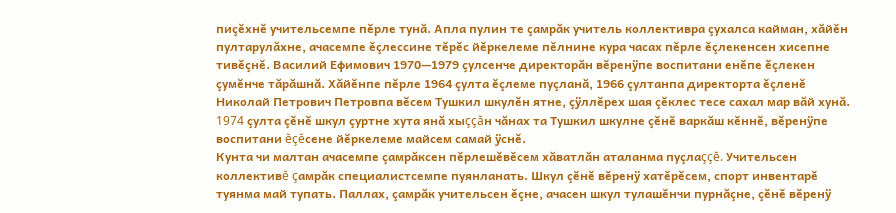пиçĕхнĕ учительсемпе пĕрле тунă. Апла пулин те çамрăк учитель коллективра çухалса кайман, хăйĕн пултарулăхне, ачасемпе ĕçлессине тĕрĕс йĕркелеме пĕлнине кура часах пĕрле ĕçлекенсен хисепне тивĕçнĕ. Василий Ефимович 1970—1979 çулсенче директорăн вĕренÿпе воспитани енĕпе ĕçлекен çумĕнче тăрăшнă. Хăйĕнпе пĕрле 1964 çулта ĕçлеме пуçланă, 1966 çултанпа директорта ĕçленĕ Николай Петрович Петровпа вĕсем Тушкил шкулĕн ятне, çÿллĕрех шая çĕклес тесе сахал мар вăй хунă. 1974 çулта çĕнĕ шкул çуртне хута янă хыççăн чăнах та Тушкил шкулне çĕнĕ варкăш кĕннĕ, вĕренÿпе воспитани ĕçĕсене йĕркелеме майсем самай ÿснĕ.
Кунта чи малтан ачасемпе çамрăксен пĕрлешĕвĕсем хăватлăн аталанма пуçлаççĕ. Учительсен коллективĕ çамрăк специалистсемпе пуянланать. Шкул çĕнĕ вĕренÿ хатĕрĕсем, спорт инвентарĕ туянма май тупать. Паллах, çамрăк учительсен ĕçне, ачасен шкул тулашĕнчи пурнăçне, çĕнĕ вĕренÿ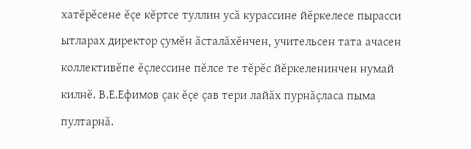хатĕрĕсене ĕçе кĕртсе туллин усă курассине йĕркелесе пырасси ытларах директор çумĕн ăсталăхĕнчен, учительсен тата ачасен коллективĕпе ĕçлессине пĕлсе те тĕрĕс йĕркеленинчен нумай килнĕ. В.Е.Ефимов çак ĕçе çав тери лайăх пурнăçласа пыма пултарнă.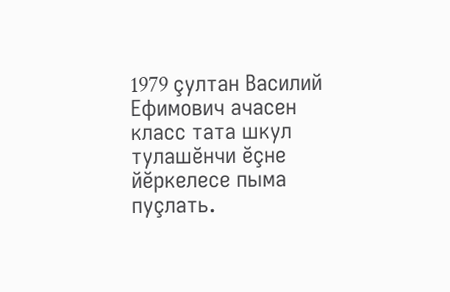1979 çултан Василий Ефимович ачасен класс тата шкул тулашĕнчи ĕçне йĕркелесе пыма пуçлать.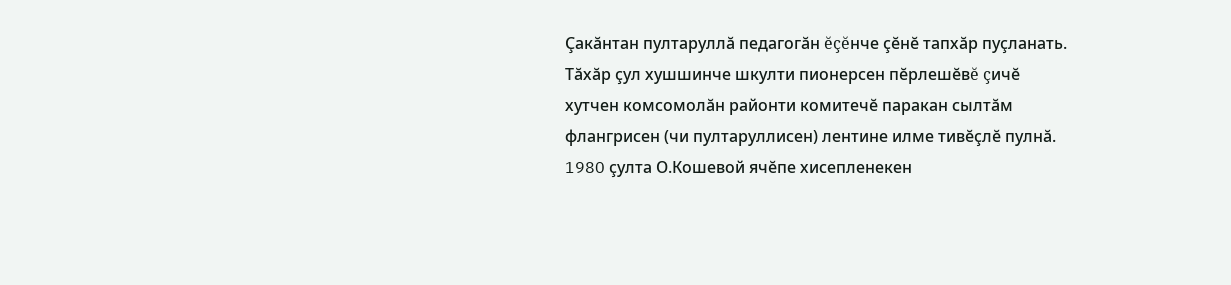Çакăнтан пултаруллă педагогăн ĕçĕнче çĕнĕ тапхăр пуçланать. Тăхăр çул хушшинче шкулти пионерсен пĕрлешĕвĕ çичĕ хутчен комсомолăн районти комитечĕ паракан сылтăм флангрисен (чи пултаруллисен) лентине илме тивĕçлĕ пулнă. 1980 çулта О.Кошевой ячĕпе хисепленекен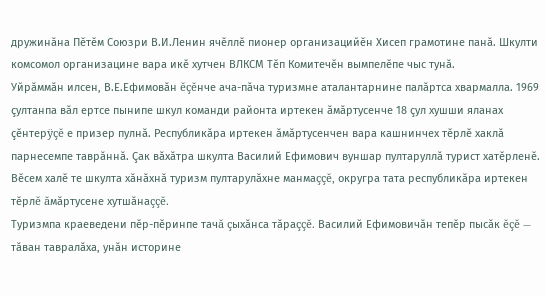дружинăна Пĕтĕм Союзри В.И.Ленин ячĕллĕ пионер организацийĕн Хисеп грамотине панă. Шкулти комсомол организацине вара икĕ хутчен ВЛКСМ Тĕп Комитечĕн вымпелĕпе чыс тунă.
Уйрăммăн илсен, В.Е.Ефимовăн ĕçĕнче ача-пăча туризмне аталантарнине палăртса хвармалла. 1969 çултанпа вăл ертсе пынипе шкул команди районта иртекен ăмăртусенче 18 çул хушши яланах çĕнтерÿçĕ е призер пулнă. Республикăра иртекен ăмăртусенчен вара кашнинчех тĕрлĕ хаклă парнесемпе таврăннă. Çак вăхăтра шкулта Василий Ефимович вуншар пултаруллă турист хатĕрленĕ. Вĕсем халĕ те шкулта хăнăхнă туризм пултарулăхне манмаççĕ, округра тата республикăра иртекен тĕрлĕ ăмăртусене хутшăнаççĕ.
Туризмпа краеведени пĕр-пĕринпе тачă çыхăнса тăраççĕ. Василий Ефимовичăн тепĕр пысăк ĕçĕ — тăван тавралăха, унăн историне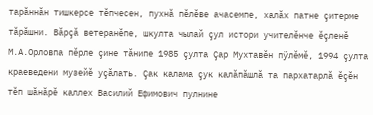тарăннăн тишкерсе тĕпчесен, пухнă пĕлĕве ачасемпе, халăх патне çитерме тăрăшни. Вăрçă ветеранĕпе, шкулта чылай çул истори учителĕнче ĕçленĕ М.А.Орловпа пĕрле çине тăнипе 1985 çулта Çар Мухтавĕн пÿлĕмĕ, 1994 çулта краеведени музейĕ уçăлать. Çак калама çук калăпăшлă та пархатарлă ĕçĕн тĕп шăнăрĕ каллех Василий Ефимович пулнине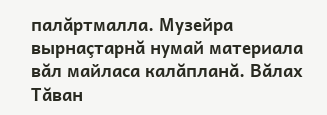палăртмалла. Музейра вырнаçтарнă нумай материала вăл майласа калăпланă. Вăлах Тăван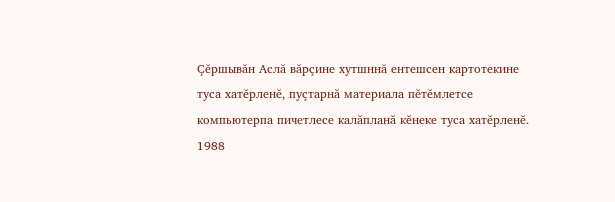Çĕршывăн Аслă вăрçине хутшннă ентешсен картотекине туса хатĕрленĕ, пуçтарнă материала пĕтĕмлетсе компьютерпа пичетлесе калăпланă кĕнеке туса хатĕрленĕ.
1988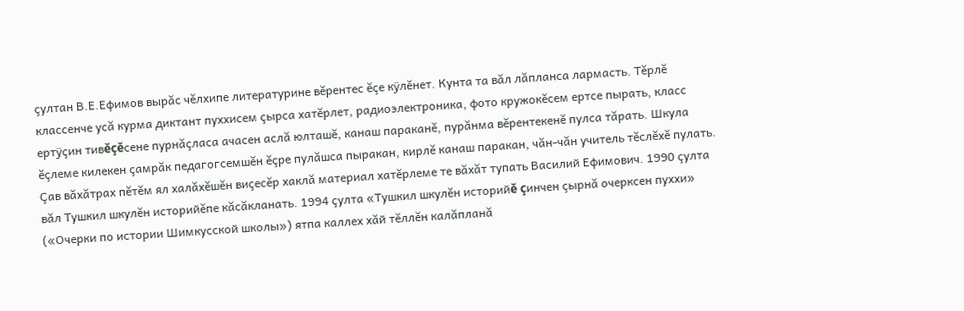çултан В.Е.Ефимов вырăс чĕлхипе литературине вĕрентес ĕçе кÿлĕнет. Кунта та вăл лăпланса лармасть. Тĕрлĕ классенче усă курма диктант пуххисем çырса хатĕрлет, радиоэлектроника, фото кружокĕсем ертсе пырать, класс ертÿçин тивĕçĕсене пурнăçласа ачасен аслă юлташĕ, канаш параканĕ, пурăнма вĕрентекенĕ пулса тăрать. Шкула ĕçлеме килекен çамрăк педагогсемшĕн ĕçре пулăшса пыракан, кирлĕ канаш паракан, чăн-чăн учитель тĕслĕхĕ пулать. Çав вăхăтрах пĕтĕм ял халăхĕшĕн виçесĕр хаклă материал хатĕрлеме те вăхăт тупать Василий Ефимович. 1990 çулта вăл Тушкил шкулĕн историйĕпе кăсăкланать. 1994 çулта «Тушкил шкулĕн историйĕ çинчен çырнă очерксен пуххи» («Очерки по истории Шимкусской школы») ятпа каллех хăй тĕллĕн калăпланă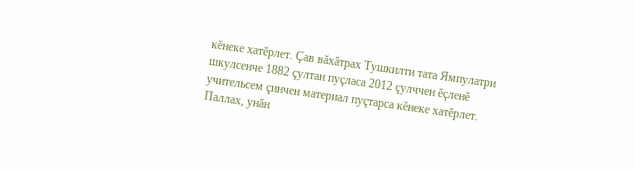кĕнеке хатĕрлет. Çав вăхăтрах Тушкилти тата Ямпулатри шкулсенче 1882 çултан пуçласа 2012 çулччен ĕçленĕ учительсем çинчен материал пуçтарса кĕнеке хатĕрлет. Паллах, унăн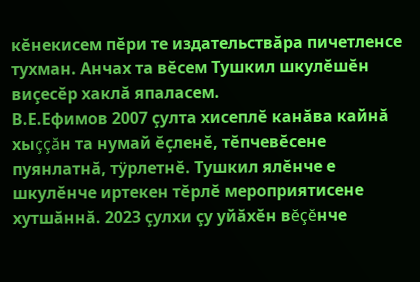кĕнекисем пĕри те издательствăра пичетленсе тухман. Анчах та вĕсем Тушкил шкулĕшĕн виçесĕр хаклă япаласем.
В.Е.Ефимов 2007 çулта хисеплĕ канăва кайнă хыççăн та нумай ĕçленĕ, тĕпчевĕсене пуянлатнă, тÿрлетнĕ. Тушкил ялĕнче е шкулĕнче иртекен тĕрлĕ мероприятисене хутшăннă. 2023 çулхи çу уйăхĕн вĕçĕнче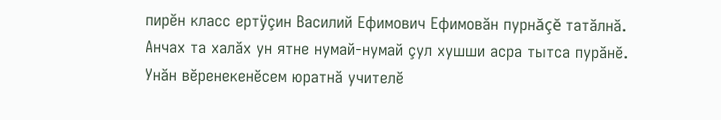пирĕн класс ертÿçин Василий Ефимович Ефимовăн пурнăçĕ татăлнă. Анчах та халăх ун ятне нумай-нумай çул хушши асра тытса пурăнĕ. Унăн вĕренекенĕсем юратнă учителĕ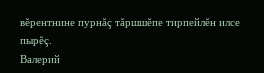вĕрентнине пурнăç тăршшĕпе тирпейлĕн илсе пырĕç.
Валерий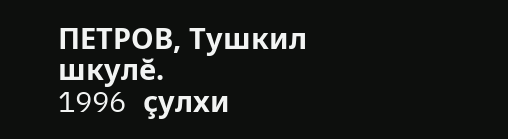ПЕТРОВ, Тушкил шкулĕ.
1996 çулхи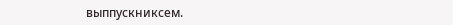выппускниксем.